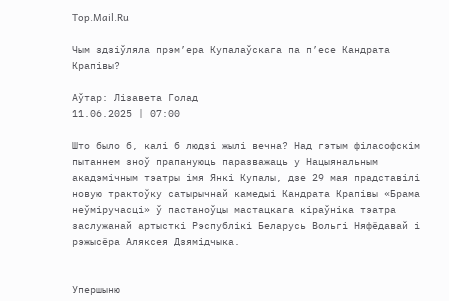Top.Mail.Ru

Чым здзіўляла прэм’ера Купалаўскага па п’есе Кандрата Крапівы?

Аўтар: Лізавета Голад
11.06.2025 | 07:00

Што было б, калі б людзі жылі вечна? Над гэтым філасофскім пытаннем зноў прапануюць паразважаць у Нацыянальным акадэмічным тэатры імя Янкі Купалы, дзе 29 мая прадставілі новую трактоўку сатырычнай камедыі Кандрата Крапівы «Брама неўміручасці» ў пастаноўцы мастацкага кіраўніка тэатра заслужанай артысткі Рэспублікі Беларусь Вольгі Няфёдавай і рэжысёра Аляксея Дзямідчыка.


Упершыню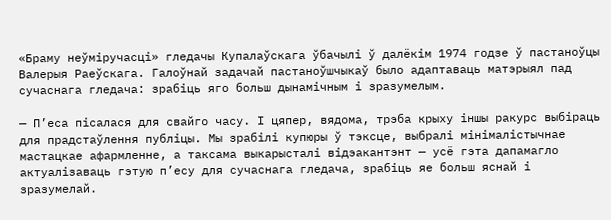«Браму неўміручасці» гледачы Купалаўскага ўбачылі ў далёкім 1974 годзе ў пастаноўцы Валерыя Раеўскага. Галоўнай задачай пастаноўшчыкаў было адаптаваць матэрыял пад сучаснага гледача: зрабіць яго больш дынамічным і зразумелым.

— П’еса пісалася для свайго часу. І цяпер, вядома, трэба крыху іншы ракурс выбіраць для прадстаўлення публіцы. Мы зрабілі купюры ў тэксце, выбралі мінімалістычнае мастацкае афармленне, а таксама выкарысталі відэакантэнт — усё гэта дапамагло актуалізаваць гэтую п’есу для сучаснага гледача, зрабіць яе больш яснай і зразумелай.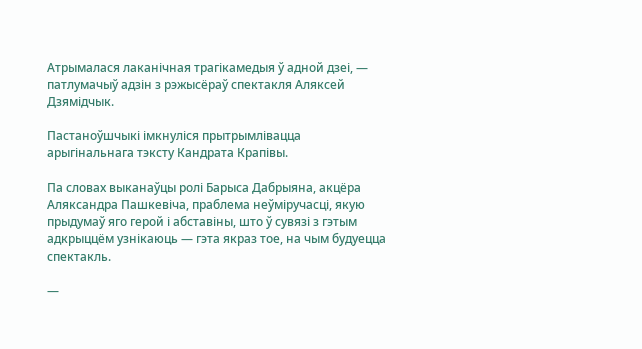Атрымалася лаканічная трагікамедыя ў адной дзеі, — патлумачыў адзін з рэжысёраў спектакля Аляксей Дзямідчык.

Пастаноўшчыкі імкнуліся прытрымлівацца арыгінальнага тэксту Кандрата Крапівы.

Па словах выканаўцы ролі Барыса Дабрыяна, акцёра Аляксандра Пашкевіча, праблема неўміручасці, якую прыдумаў яго герой і абставіны, што ў сувязі з гэтым адкрыццём узнікаюць — гэта якраз тое, на чым будуецца спектакль.

—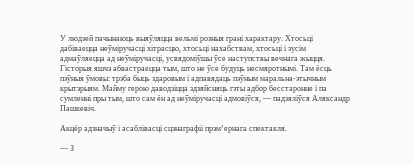У людзей пачынаюць выяўляцца вельмі розныя грані характару. Хтосьці дабіваецца неўміручасці хітрасцю, хтосьці нахабствам, хтосьці і зусім адмаўляецца ад неўміручасці, усвядоміўшы ўсе наступствы вечнага жыцця. Гісторыя яшчэ абвастраецца тым, што не ўсе будуць несмяротнымі. Там ёсць пэўныя ўмовы: трэба быць здаровым і адпавядаць пэўным маральна-этычным крытэрыям. Майму герою даводзіцца здзяйсняць гэты адбор бесстаронне і па сумленні пры тым, што сам ён ад неўміручасці адмовіўся, — падзяліўся Аляксандр Пашкевіч.

Акцёр адзначыў і асаблівасці сцэнаграфіі прэм’ернага спектакля.

— З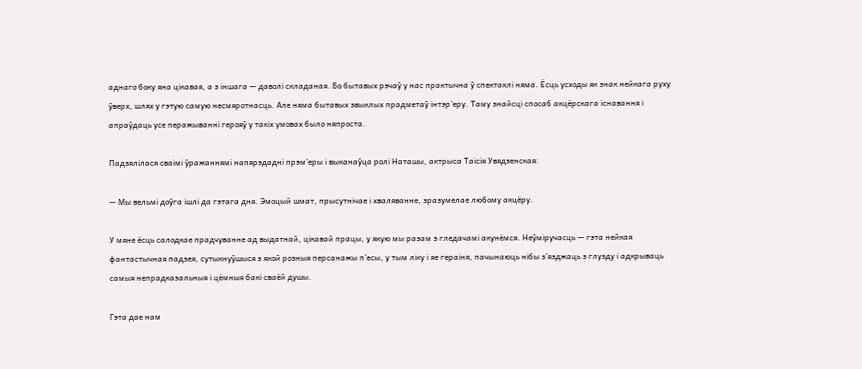аднаго боку яна цікавая, а з іншага — даволі складаная. Бо бытавых рэчаў у нас практычна ў спектаклі няма. Ёсць усходы як знак нейкага руху ўверх, шлях у гэтую самую несмяротнасць. Але няма бытавых звыклых прадметаў інтэр’еру. Таму знайсці спосаб акцёрскага існавання і апраўдаць усе перажыванні герояў у такіх умовах было няпроста.

Падзялілася сваімі ўражаннямі напярэдадні прэм’еры і выканаўца ролі Наташы, актрыса Таісія Увядзенская:

— Мы вельмі доўга ішлі да гэтага дня. Эмоцый шмат, прысутнічае і хваляванне, зразумелае любому акцёру.

У мяне ёсць салодкае прадчуванне ад выдатнай, цікавай працы, у якую мы разам з гледачамі акунёмся. Неўміручасць — гэта нейкая фантастычная падзея, сутыкнуўшыся з якой розныя персанажы п’есы, у тым ліку і яе гераіня, пачынаюць нібы з’язджаць з глузду і адкрываць самыя непрадказальныя і цёмныя бакі сваёй душы.

Гэта дае нам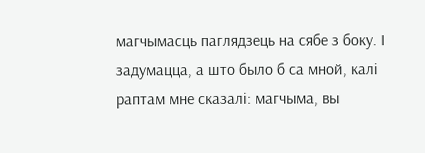магчымасць паглядзець на сябе з боку. І задумацца, а што было б са мной, калі раптам мне сказалі: магчыма, вы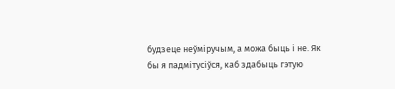будзеце неўміручым, а можа быць і не. Як бы я падмітусіўся, каб здабыць гэтую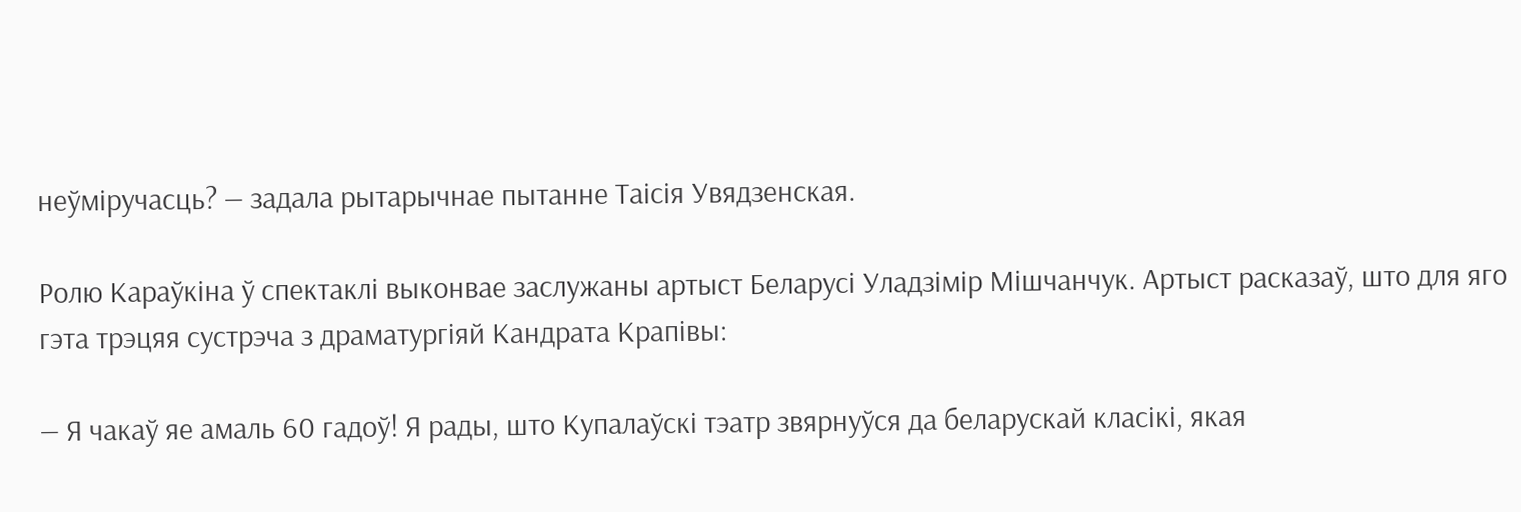неўміручасць? — задала рытарычнае пытанне Таісія Увядзенская.

Ролю Караўкіна ў спектаклі выконвае заслужаны артыст Беларусі Уладзімір Мішчанчук. Артыст расказаў, што для яго гэта трэцяя сустрэча з драматургіяй Кандрата Крапівы:

— Я чакаў яе амаль 60 гадоў! Я рады, што Купалаўскі тэатр звярнуўся да беларускай класікі, якая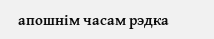апошнім часам рэдка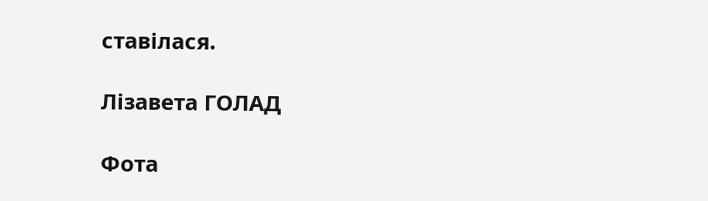ставілася.

Лізавета ГОЛАД

Фота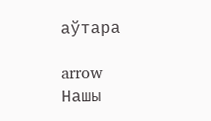аўтара

arrow
Нашы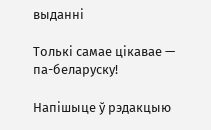выданні

Толькі самае цікавае — па-беларуску!

Напішыце ў рэдакцыю